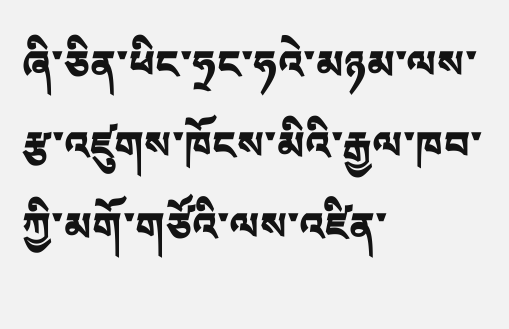ཞི་ཅིན་ཕིང་ཧྲང་ཧའེ་མཉམ་ལས་རྩ་འཛུགས་ཁོངས་མིའི་རྒྱལ་ཁབ་ཀྱི་མགོ་གཙོའི་ལས་འཛིན་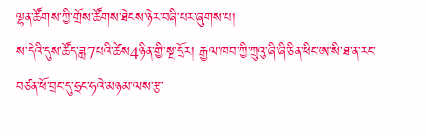ལྷན་ཚོགས་ཀྱི་གྲོས་ཚོགས་ཐེངས་ཉེར་བཞི་པར་ཞུགས་པ།
ས་དེའི་དུས་ཚོད་ཟླ7པའི་ཚེས4ཉིན་གྱི་སྔ་དྲོར། རྒྱལ་ཁབ་ཀྱི་ཀྲུའུ་ཞི་ཞི་ཅིན་ཕིང་ཨ་སི་ཐ་ན་རང་བཙན་ཕོ་བྲང་དུ་ཧྲང་ཧའེ་མཉམ་ལས་རྩ་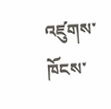འཛུགས་ཁོངས་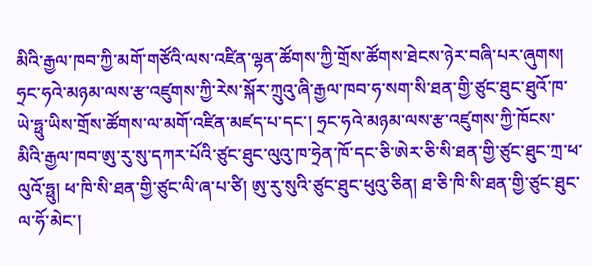མིའི་རྒྱལ་ཁབ་ཀྱི་མགོ་གཙོའི་ལས་འཛིན་ལྷན་ཚོགས་ཀྱི་གྲོས་ཚོགས་ཐེངས་ཉེར་བཞི་པར་ཞུགས།
ཧྲང་ཧའེ་མཉམ་ལས་རྩ་འཛུགས་ཀྱི་རེས་སྐོར་ཀྲུའུ་ཞི་རྒྱལ་ཁབ་ཧ་སག་སི་ཐན་གྱི་ཙུང་ཐུང་ཐུའོ་ཁ་ཡེ་ཧྥུ་ཡིས་གྲོས་ཚོགས་ལ་མགོ་འཛིན་མཛད་པ་དང་། ཧྲང་ཧའེ་མཉམ་ལས་རྩ་འཛུགས་ཀྱི་ཁོངས་མིའི་རྒྱལ་ཁབ་ཨུ་རུ་སུ་དཀར་པོའི་ཙུང་ཐུང་ལུའུ་ཁ་ཧྲེན་ཁོ་དང་ཅི་ཨེར་ཅི་སི་ཐན་གྱི་ཙུང་ཐུང་ཀྲ་ཕ་ལུའོ་ཧྥུ། ཕ་ཁི་སི་ཐན་གྱི་ཙུང་ལི་ཞ་པ་ཙི། ཨུ་རུ་སུའི་ཙུང་ཐུང་ཕུའུ་ཅིན། ཐ་ཅི་ཁི་སི་ཐན་གྱི་ཙུང་ཐུང་ལ་ཧོ་མེང་།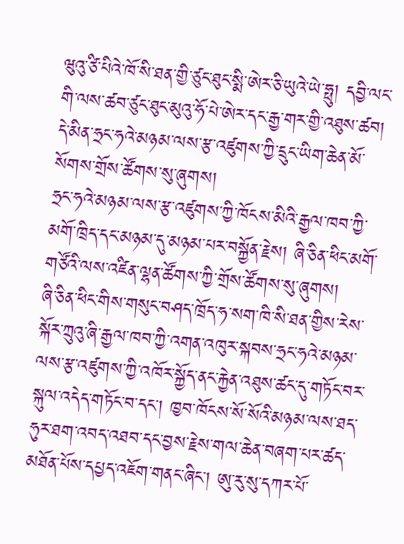ཝུའུ་ཙི་པིའེ་ཁོ་སི་ཐན་གྱི་ཙུང་ཐུང་སྨི་ཨེར་ཅི་ཡུའེ་ཡེ་ཧྥུ། དབྱི་ལང་གི་ལས་ཚབ་ཙུང་ཐུང་མུའུ་ཧོ་པེ་ཨེར་དང་རྒྱ་གར་གྱི་འཐུས་ཚབ། དེ་མིན་ཧྲང་ཧའེ་མཉམ་ལས་རྩ་འཛུགས་ཀྱི་དྲུང་ཡིག་ཆེན་མོ་སོགས་གྲོས་ཚོགས་སུ་ཞུགས།
ཧྲང་ཧའེ་མཉམ་ལས་རྩ་འཛུགས་ཀྱི་ཁོངས་མིའི་རྒྱལ་ཁབ་ཀྱི་མགོ་ཁྲིད་དང་མཉམ་དུ་མཉམ་པར་བསྐྱོན་རྗེས། ཞི་ཅིན་ཕིང་མགོ་གཙོའི་ལས་འཛིན་ལྷན་ཚོགས་ཀྱི་གྲོས་ཚོགས་སུ་ཞུགས།
ཞི་ཅིན་ཕིང་གིས་གསུང་བཤད་ཁྲོད་ཧ་སག་ཁི་སི་ཐན་གྱིས་རེས་སྐོར་ཀྲུའུ་ཞི་རྒྱལ་ཁབ་ཀྱི་འགན་འཁུར་སྐབས་ཧྲང་ཧའེ་མཉམ་ལས་རྩ་འཛུགས་ཀྱི་འཁོར་སྐྱོད་ནང་རྐྱེན་འཐུས་ཚང་དུ་གཏོང་བར་སྐུལ་འདེད་གཏོང་བ་དང་། ཁྱབ་ཁོངས་སོ་སོའི་མཉམ་ལས་ཐད་ཧུར་ཐག་འབད་འཐབ་དང་བྱས་རྗེས་གལ་ཆེན་བཞག་པར་ཚད་མཐོན་པོས་དཔྱད་འཇོག་གནང་ཞིང་། ཨུ་རུ་སུ་དཀར་པོ་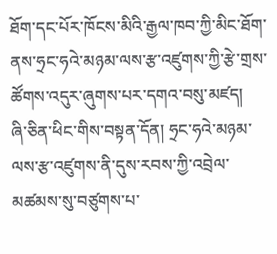ཐོག་དང་པོར་ཁོངས་མིའི་རྒྱལ་ཁབ་ཀྱི་མིང་ཐོག་ནས་ཧྲང་ཧའེ་མཉམ་ལས་རྩ་འཛུགས་ཀྱི་རྩེ་གྲས་ཚོགས་འདུར་ཞུགས་པར་དགའ་བསུ་མཛད།
ཞི་ཅིན་ཕིང་གིས་བསྟན་དོན། ཧྲང་ཧའེ་མཉམ་ལས་རྩ་འཛུགས་ནི་དུས་རབས་ཀྱི་འབྲེལ་མཚམས་སུ་བཙུགས་པ་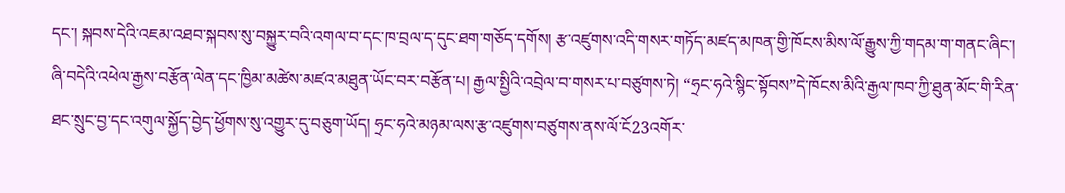དང་། སྐབས་དེའི་འཇམ་འཐབ་སྐབས་སུ་བསྐྱུར་བའི་འགལ་བ་དང་ཁ་བྲལ་ད་དུང་ཐག་གཅོད་དགོས། རྩ་འཛུགས་འདི་གསར་གཏོད་མཛད་མཁན་གྱི་ཁོངས་མིས་ལོ་རྒྱུས་ཀྱི་གདམ་ག་གནང་ཞིང་། ཞི་བདེའི་འཕེལ་རྒྱས་བརྩོན་ལེན་དང་ཁྱིམ་མཚེས་མཛའ་མཐུན་ཡོང་བར་བརྩོན་པ། རྒྱལ་སྤྱིའི་འབྲེལ་བ་གསར་པ་བཙུགས་ཏེ། “ཧྲང་ཧའེ་སྙིང་སྟོབས”དེ་ཁོངས་མིའི་རྒྱལ་ཁབ་ཀྱི་ཐུན་མོང་གི་རིན་ཐང་སྲུང་བྱ་དང་འགུལ་སྐྱོད་བྱེད་ཕྱོགས་སུ་འགྱུར་དུ་བཅུག་ཡོད། ཧྲང་ཧའེ་མཉམ་ལས་རྩ་འཛུགས་བཙུགས་ནས་ལོ་ངོ23འགོར་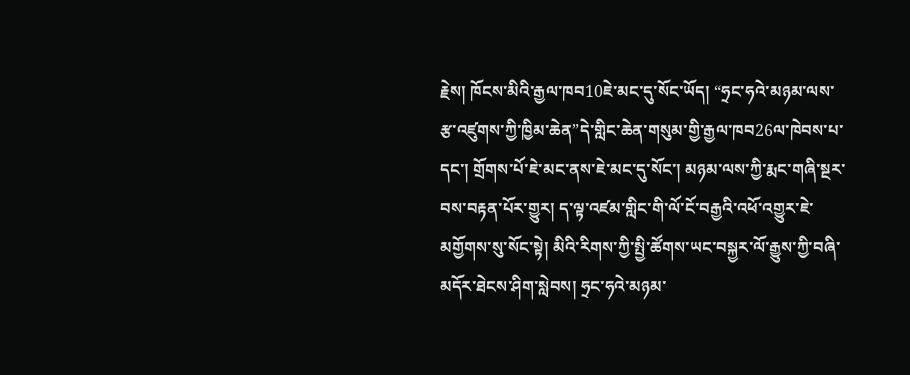རྗེས། ཁོངས་མིའི་རྒྱལ་ཁབ10ཇེ་མང་དུ་སོང་ཡོད། “ཧྲང་ཧའེ་མཉམ་ལས་རྩ་འཛུགས་ཀྱི་ཁྱིམ་ཆེན”དེ་གླིང་ཆེན་གསུམ་གྱི་རྒྱལ་ཁབ26ལ་ཁེབས་པ་དང་། གྲོགས་པོ་ཇེ་མང་ནས་ཇེ་མང་དུ་སོང་། མཉམ་ལས་ཀྱི་རྨང་གཞི་སྔར་བས་བརྟན་པོར་གྱུར། ད་ལྟ་འཛམ་གླིང་གི་ལོ་ངོ་བརྒྱའི་འཕོ་འགྱུར་ཇེ་མགྱོགས་སུ་སོང་སྟེ། མིའི་རིགས་ཀྱི་སྤྱི་ཚོགས་ཡང་བསྐྱར་ལོ་རྒྱུས་ཀྱི་བཞི་མདོར་ཐེངས་ཤིག་སླེབས། ཧྲང་ཧའེ་མཉམ་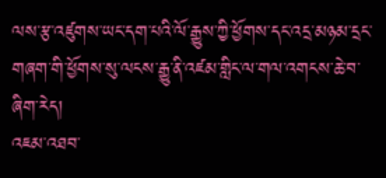ལས་རྩ་འཛུགས་ཡང་དག་པའི་ལོ་རྒྱུས་ཀྱི་ཕྱོགས་དང་འདྲ་མཉམ་དྲང་གཞག་གི་ཕྱོགས་སུ་ལངས་རྒྱུ་ནི་འཛམ་གླིང་ལ་གལ་འགངས་ཆེ་བ་ཞིག་རེད།
འཇམ་འཐབ་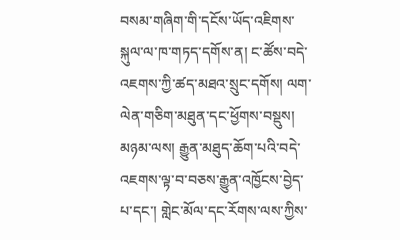བསམ་གཞིག་གི་དངོས་ཡོད་འཇིགས་སྐུལ་ལ་ཁ་གཏད་དགོས་ན། ང་ཚོས་བདེ་འཇགས་ཀྱི་ཚད་མཐའ་སྲུང་དགོས། ལག་ལེན་གཅིག་མཐུན་དང་ཕྱོགས་བསྡུས། མཉམ་ལས། རྒྱུན་མཐུད་ཆོག་པའི་བདེ་འཇགས་ལྟ་བ་བཅས་རྒྱུན་འཁྱོངས་བྱེད་པ་དང་། གླེང་མོལ་དང་རོགས་ལས་ཀྱིས་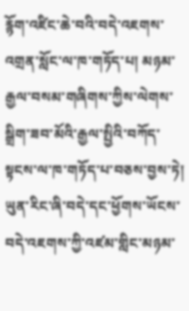རྙོག་འཛིང་ཆེ་བའི་བདེ་འཇགས་འགྲན་སློང་ལ་ཁ་གཏོད་པ། མཉམ་རྒྱལ་བསམ་གཞིགས་ཀྱིས་ལེགས་སྒྲིག་ཟབ་མོའི་རྒྱལ་སྤྱིའི་བཀོད་སྟངས་ལ་ཁ་གཏོད་པ་བཅས་བྱས་ཏེ། ཡུན་རིང་ཞི་བདེ་དང་ཕྱོགས་ཡོངས་བདེ་འཇགས་ཀྱི་འཛམ་གླིང་མཉམ་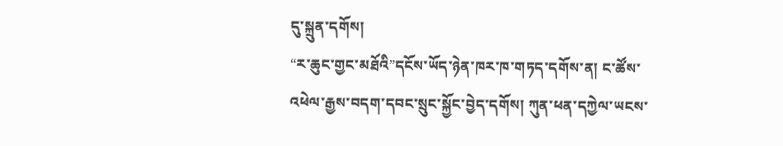དུ་སྐྲུན་དགོས།
“ར་ཆུང་གྱང་མཐོའི”དངོས་ཡོད་ཉེན་ཁར་ཁ་གཏད་དགོས་ན། ང་ཚོས་འཕེལ་རྒྱས་བདག་དབང་སྲུང་སྐྱོང་བྱེད་དགོས། ཀུན་ཕན་དཀྱེལ་ཡངས་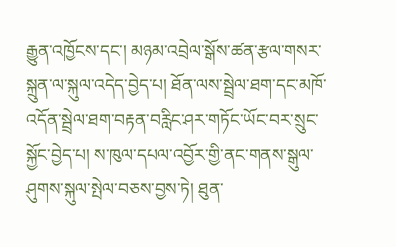རྒྱུན་འཁྱོངས་དང་། མཉམ་འབྲེལ་སྒོས་ཚན་རྩལ་གསར་སྐྲུན་ལ་སྐུལ་འདེད་བྱེད་པ། ཐོན་ལས་སྦྲེལ་ཐག་དང་མཁོ་འདོན་སྦྲེལ་ཐག་བརྟན་བརླིང་ཤར་གཏོང་ཡོང་བར་སྲུང་སྐྱོང་བྱེད་པ། ས་ཁུལ་དཔལ་འབྱོར་གྱི་ནང་གནས་སྒུལ་ཤུགས་སྐུལ་སྤེལ་བཅས་བྱས་ཏེ། ཐུན་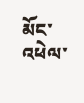མོང་འཕེལ་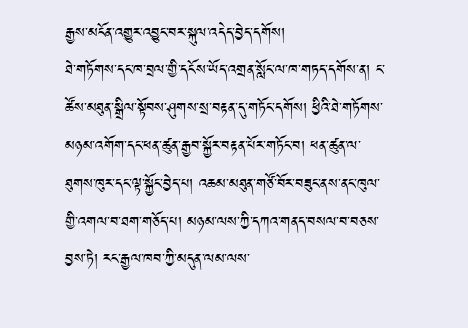རྒྱས་མངོན་འགྱུར་འབྱུང་བར་སྐུལ་འདེད་བྱེད་དགོས།
ཐེ་གཏོགས་དང་ཁ་བྲལ་གྱི་དངོས་ཡོད་འགྲན་སློང་ལ་ཁ་གཏད་དགོས་ན། ང་ཚོས་མཐུན་སྒྲིལ་སྟོབས་ཤུགས་སྲ་བརྟན་དུ་གཏོང་དགོས། ཕྱིའི་ཐེ་གཏོགས་མཉམ་འགོག་དང་ཕན་ཚུན་རྒྱབ་སྐྱོར་བརྟན་པོར་གཏོང་བ། ཕན་ཚུན་ལ་ཐུགས་ཁུར་དང་ལྟ་སྐྱོང་བྱེད་པ། འཆམ་མཐུན་གཙོ་བོར་བཟུང་ནས་ནང་ཁུལ་གྱི་འགལ་བ་ཐག་གཅོད་པ། མཉམ་ལས་ཀྱི་དཀའ་གནད་བསལ་བ་བཅས་བྱས་ཏེ། རང་རྒྱལ་ཁབ་ཀྱི་མདུན་ལམ་ལས་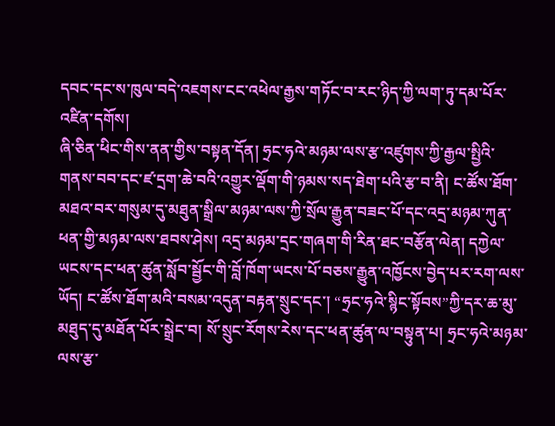དབང་དང་ས་ཁུལ་བདེ་འཇགས་ངང་འཕེལ་རྒྱས་གཏོང་བ་རང་ཉིད་ཀྱི་ལག་ཏུ་དམ་པོར་འཛིན་དགོས།
ཞི་ཅིན་ཕིང་གིས་ནན་གྱིས་བསྟན་དོན། ཧྲང་ཧའེ་མཉམ་ལས་རྩ་འཛུགས་ཀྱི་རྒྱལ་སྤྱིའི་གནས་བབ་དང་ཛ་དྲག་ཆེ་བའི་འགྱུར་ལྡོག་གི་ཉམས་སད་ཐེག་པའི་རྩ་བ་ནི། ང་ཚོས་ཐོག་མཐའ་བར་གསུམ་དུ་མཐུན་སྒྲིལ་མཉམ་ལས་ཀྱི་སྲོལ་རྒྱུན་བཟང་པོ་དང་འདྲ་མཉམ་ཀུན་ཕན་གྱི་མཉམ་ལས་ཐབས་ཤེས། འདྲ་མཉམ་དྲང་གཞག་གི་རིན་ཐང་བརྩོན་ལེན། དཀྱེལ་ཡངས་དང་ཕན་ཚུན་སློབ་སྦྱོང་གི་བློ་ཁོག་ཡངས་པོ་བཅས་རྒྱུན་འཁྱོངས་བྱེད་པར་རག་ལས་ཡོད། ང་ཚོས་ཐོག་མའི་བསམ་འདུན་བརྟན་སྲུང་དང་། “ཧྲང་ཧའེ་སྙིང་སྟོབས”ཀྱི་དར་ཆ་མུ་མཐུད་དུ་མཐོན་པོར་སྒྲེང་བ། སོ་སྲུང་རོགས་རེས་དང་ཕན་ཚུན་ལ་བསྟུན་པ། ཧྲང་ཧའེ་མཉམ་ལས་རྩ་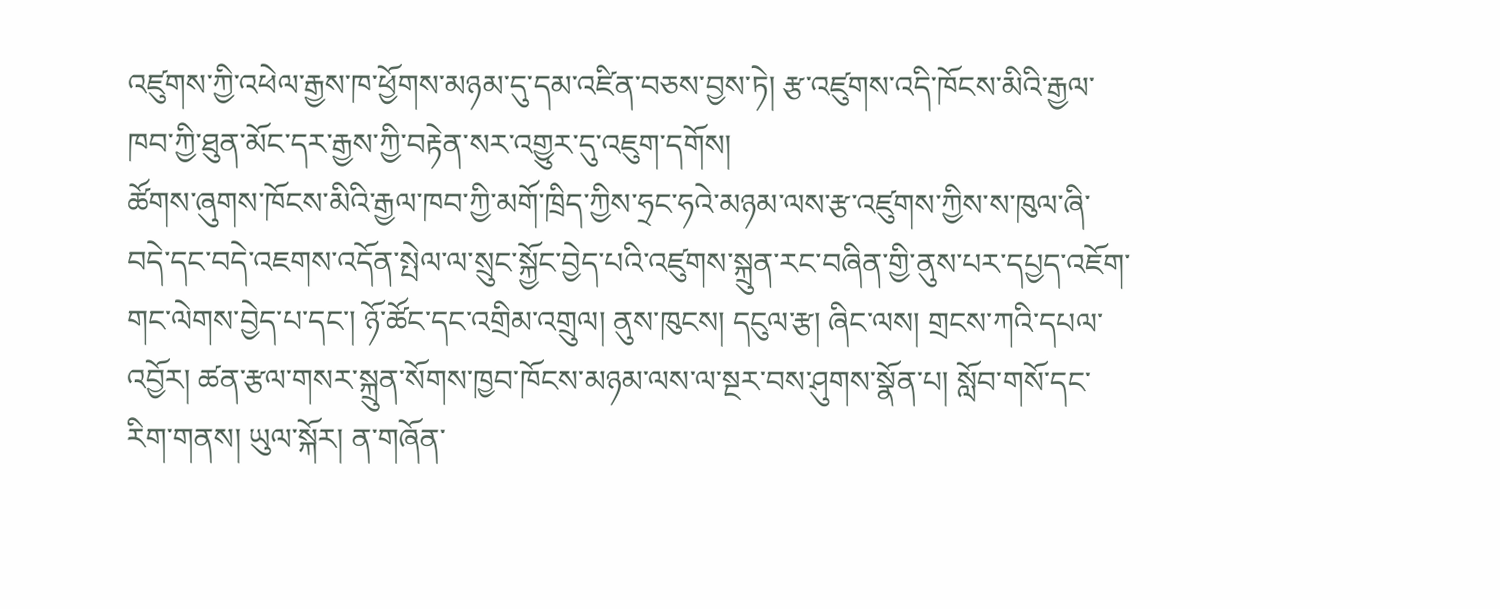འཛུགས་ཀྱི་འཕེལ་རྒྱས་ཁ་ཕྱོགས་མཉམ་དུ་དམ་འཛིན་བཅས་བྱས་ཏེ། རྩ་འཛུགས་འདི་ཁོངས་མིའི་རྒྱལ་ཁབ་ཀྱི་ཐུན་མོང་དར་རྒྱས་ཀྱི་བརྟེན་སར་འགྱུར་དུ་འཇུག་དགོས།
ཚོགས་ཞུགས་ཁོངས་མིའི་རྒྱལ་ཁབ་ཀྱི་མགོ་ཁྲིད་ཀྱིས་ཧྲང་ཧའེ་མཉམ་ལས་རྩ་འཛུགས་ཀྱིས་ས་ཁུལ་ཞི་བདེ་དང་བདེ་འཇགས་འདོན་སྤེལ་ལ་སྲུང་སྐྱོང་བྱེད་པའི་འཛུགས་སྐྲུན་རང་བཞིན་གྱི་ནུས་པར་དཔྱད་འཇོག་གང་ལེགས་བྱེད་པ་དང་། ཉོ་ཚོང་དང་འགྲིམ་འགྲུལ། ནུས་ཁུངས། དངུལ་རྩ། ཞིང་ལས། གྲངས་ཀའི་དཔལ་འབྱོར། ཚན་རྩལ་གསར་སྐྲུན་སོགས་ཁྱབ་ཁོངས་མཉམ་ལས་ལ་སྔར་བས་ཤུགས་སྣོན་པ། སློབ་གསོ་དང་རིག་གནས། ཡུལ་སྐོར། ན་གཞོན་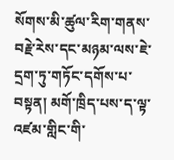སོགས་མི་ཚུལ་རིག་གནས་བརྗེ་རེས་དང་མཉམ་ལས་ཇེ་དྲག་ཏུ་གཏོང་དགོས་པ་བསྟན། མགོ་ཁྲིད་པས་ད་ལྟ་འཛམ་གླིང་གི་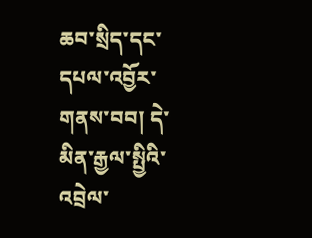ཆབ་སྲིད་དང་དཔལ་འབྱོར་གནས་བབ། དེ་མིན་རྒྱལ་སྤྱིའི་འབྲེལ་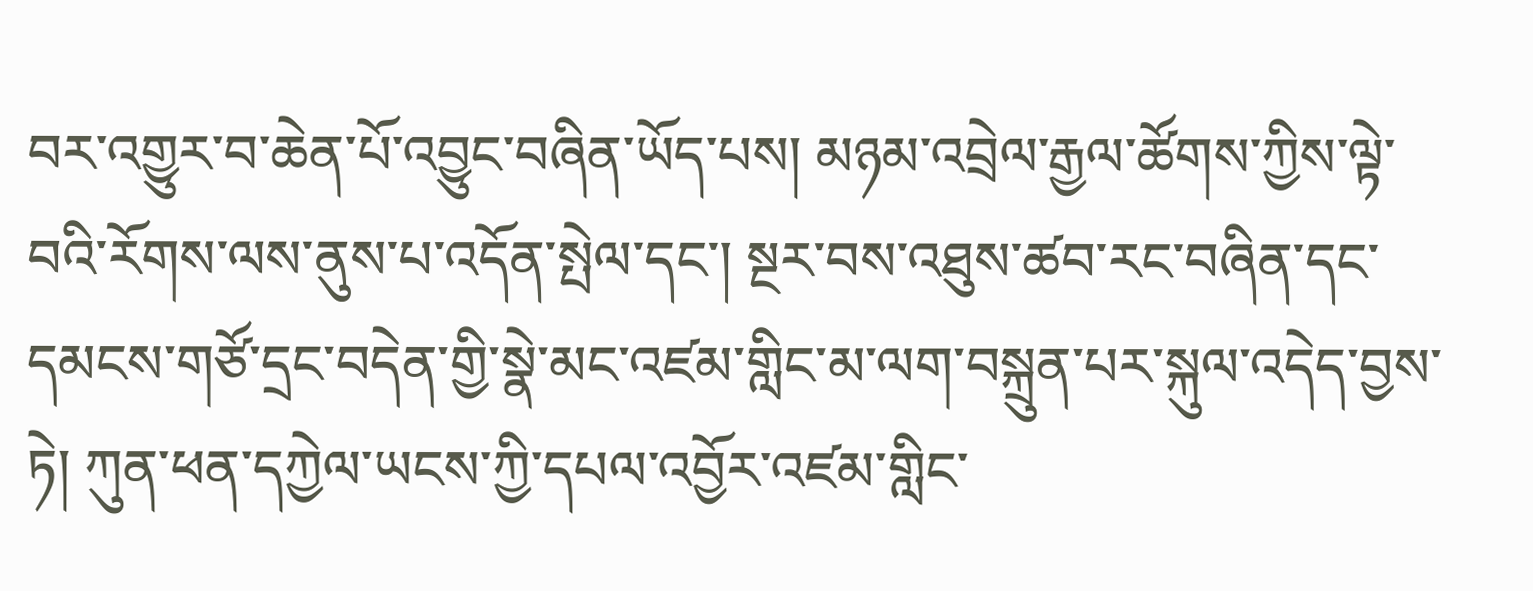བར་འགྱུར་བ་ཆེན་པོ་འབྱུང་བཞིན་ཡོད་པས། མཉམ་འབྲེལ་རྒྱལ་ཚོགས་ཀྱིས་ལྟེ་བའི་རོགས་ལས་ནུས་པ་འདོན་སྤེལ་དང་། སྔར་བས་འཐུས་ཚབ་རང་བཞིན་དང་དམངས་གཙོ་དྲང་བདེན་གྱི་སྣེ་མང་འཛམ་གླིང་མ་ལག་བསྐྲུན་པར་སྐུལ་འདེད་བྱས་ཏེ། ཀུན་ཕན་དཀྱེལ་ཡངས་ཀྱི་དཔལ་འབྱོར་འཛམ་གླིང་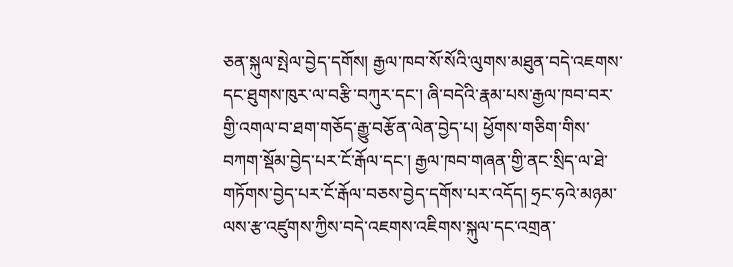ཅན་སྐུལ་སྤེལ་བྱེད་དགོས། རྒྱལ་ཁབ་སོ་སོའི་ལུགས་མཐུན་བདེ་འཇགས་དང་ཐུགས་ཁུར་ལ་བརྩི་བཀུར་དང་། ཞི་བདེའི་རྣམ་པས་རྒྱལ་ཁབ་བར་གྱི་འགལ་བ་ཐག་གཅོད་རྒྱུ་བརྩོན་ལེན་བྱེད་པ། ཕྱོགས་གཅིག་གིས་བཀག་སྡོམ་བྱེད་པར་ངོ་རྒོལ་དང་། རྒྱལ་ཁབ་གཞན་གྱི་ནང་སྲིད་ལ་ཐེ་གཏོགས་བྱེད་པར་ངོ་རྒོལ་བཅས་བྱེད་དགོས་པར་འདོད། ཧྲང་ཧའེ་མཉམ་ལས་རྩ་འཛུགས་ཀྱིས་བདེ་འཇགས་འཇིགས་སྐུལ་དང་འགྲན་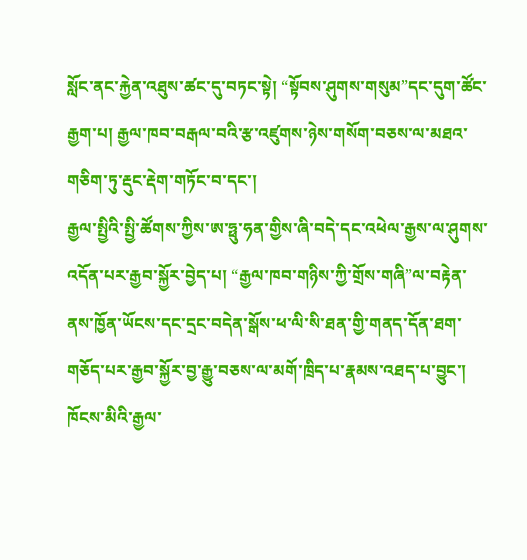སློང་ནང་རྐྱེན་འཐུས་ཚང་དུ་བཏང་སྟེ། “སྟོབས་ཤུགས་གསུམ”དང་དུག་ཚོང་རྒྱག་པ། རྒྱལ་ཁབ་བརྒལ་བའི་རྩ་འཛུགས་ཉེས་གསོག་བཅས་ལ་མཐའ་གཅིག་ཏུ་རྡུང་རྡེག་གཏོང་བ་དང་།
རྒྱལ་སྤྱིའི་སྤྱི་ཚོགས་ཀྱིས་ཨ་ཧྥུ་ཧན་གྱིས་ཞི་བདེ་དང་འཕེལ་རྒྱས་ལ་ཤུགས་འདོན་པར་རྒྱབ་སྐྱོར་བྱེད་པ། “རྒྱལ་ཁབ་གཉིས་ཀྱི་གྲོས་གཞི”ལ་བརྟེན་ནས་ཁྱོན་ཡོངས་དང་དྲང་བདེན་སྒོས་ཕ་ལི་སི་ཐན་གྱི་གནད་དོན་ཐག་གཅོད་པར་རྒྱབ་སྐྱོར་བྱ་རྒྱུ་བཅས་ལ་མགོ་ཁྲིད་པ་རྣམས་འཐད་པ་བྱུང་།
ཁོངས་མིའི་རྒྱལ་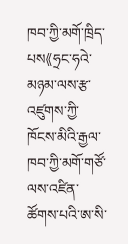ཁབ་ཀྱི་མགོ་ཁྲིད་པས《ཧྲང་ཧའེ་མཉམ་ལས་རྩ་འཛུགས་ཀྱི་ཁོངས་མིའི་རྒྱལ་ཁབ་ཀྱི་མགོ་གཙོ་ལས་འཛིན་ཚོགས་པའི་ཨ་སི་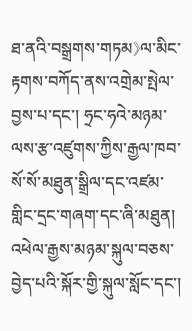ཐ་ནའི་བསྒྲགས་གཏམ》ལ་མིང་རྟགས་བཀོད་ནས་འགྲེམ་སྤེལ་བྱས་པ་དང་། ཧྲང་ཧའེ་མཉམ་ལས་རྩ་འཛུགས་ཀྱིས་རྒྱལ་ཁབ་སོ་སོ་མཐུན་སྒྲིལ་དང་འཛམ་གླིང་དྲང་གཞག་དང་ཞི་མཐུན། འཕེལ་རྒྱས་མཉམ་སྐུལ་བཅས་བྱེད་པའི་སྐོར་གྱི་སྐུལ་སློང་དང་།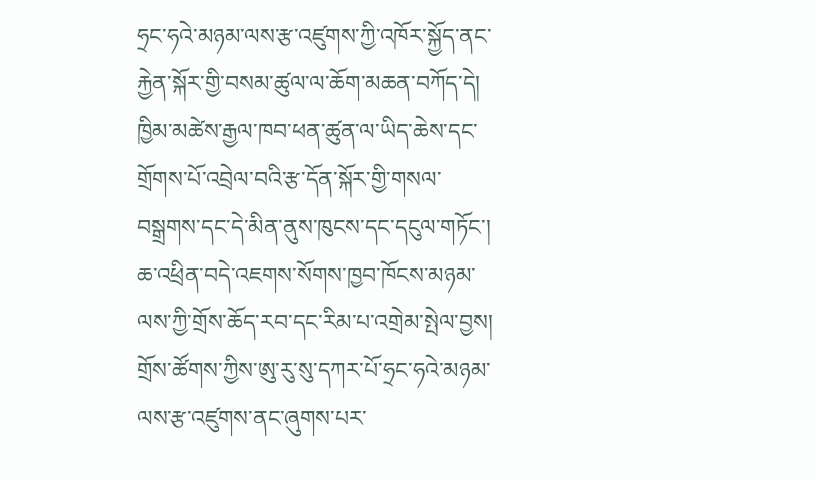ཧྲང་ཧའེ་མཉམ་ལས་རྩ་འཛུགས་ཀྱི་འཁོར་སྐྱོད་ནང་རྐྱེན་སྐོར་གྱི་བསམ་ཚུལ་ལ་ཆོག་མཆན་བཀོད་དེ། ཁྱིམ་མཚེས་རྒྱལ་ཁབ་ཕན་ཚུན་ལ་ཡིད་ཆེས་དང་གྲོགས་པོ་འབྲེལ་བའི་རྩ་དོན་སྐོར་གྱི་གསལ་བསྒྲགས་དང་དེ་མིན་ནུས་ཁུངས་དང་དངུལ་གཏོང་། ཆ་འཕྲིན་བདེ་འཇགས་སོགས་ཁྱབ་ཁོངས་མཉམ་ལས་ཀྱི་གྲོས་ཆོད་རབ་དང་རིམ་པ་འགྲེམ་སྤེལ་བྱས།
གྲོས་ཚོགས་ཀྱིས་ཨུ་རུ་སུ་དཀར་པོ་ཧྲང་ཧའེ་མཉམ་ལས་རྩ་འཛུགས་ནང་ཞུགས་པར་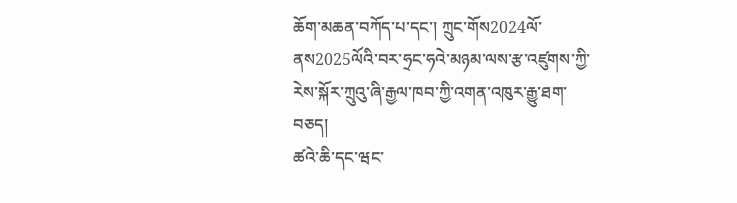ཆོག་མཆན་བཀོད་པ་དང་། ཀྲུང་གོས2024ལོ་ནས2025ལོའི་བར་ཧྲང་ཧའེ་མཉམ་ལས་རྩ་འཛུགས་ཀྱི་རེས་སྐོར་ཀྲུའུ་ཞི་རྒྱལ་ཁབ་ཀྱི་འགན་འཁུར་རྒྱུ་ཐག་བཅད།
ཚའེ་ཆི་དང་ཝང་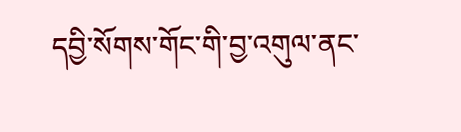དབྱི་སོགས་གོང་གི་བྱ་འགུལ་ནང་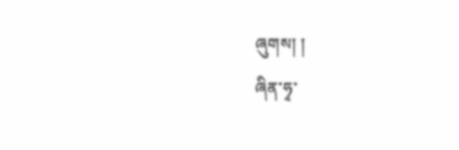ཞུགས། །
ཞིན་ཧྭ་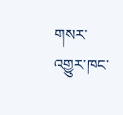གསར་འགྱུར་ཁང་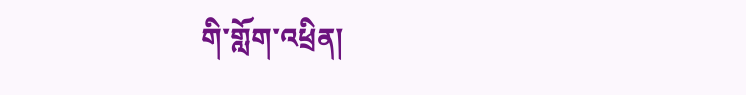གི་གློག་འཕྲིན།